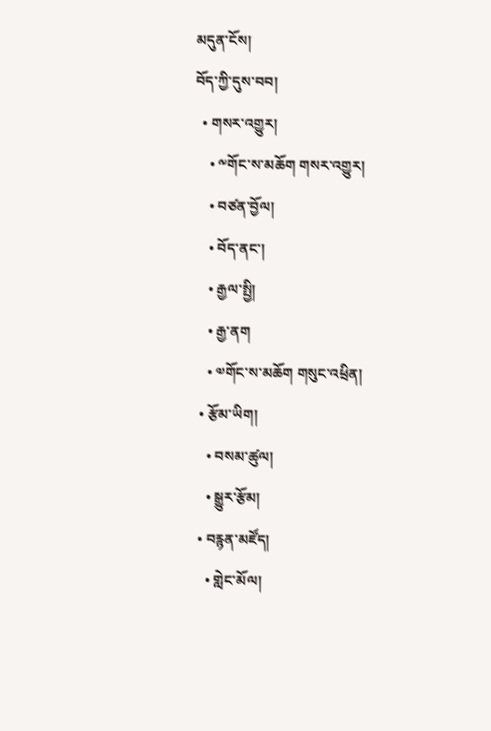མདུན་ངོས།
བོད་ཀྱི་དུས་བབ།
  • གསར་འགྱུར།
    • ༸གོང་ས་མཆོག གསར་འགྱུར།
    • བཙན་བྱོལ།
    • བོད་ནང་།
    • རྒྱལ་སྤྱི།
    • རྒྱ་ནག
    • ༧གོང་ས་མཆོག གསུང་འཕྲིན།
  • རྩོམ་ཡིག།
    • བསམ་ཚུལ།
    • སྒྱུར་རྩོམ།
  • བརྙན་མཛོད།
    • གླེང་མོལ།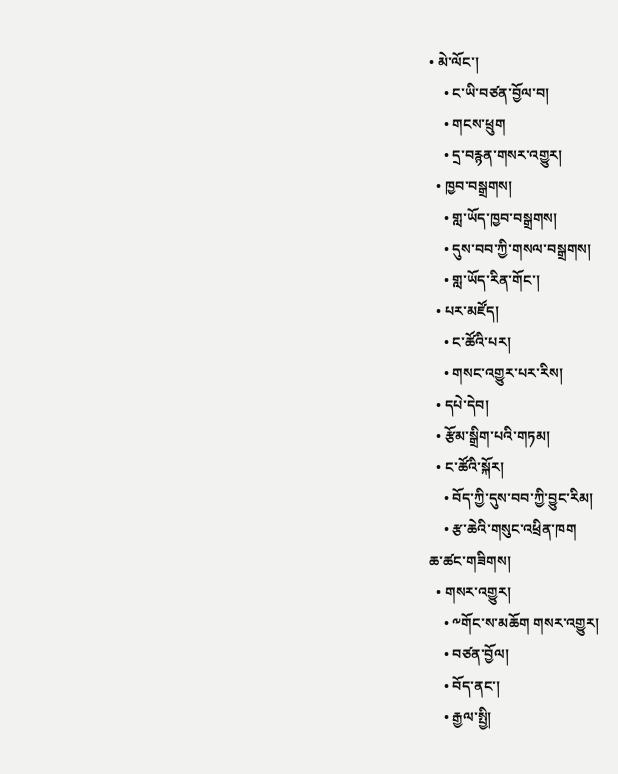• མེ་ལོང་།
    • ང་ཡི་བཙན་བྱོལ་བ།
    • གངས་ཕྲུག
    • དྲ་བརྙན་གསར་འགྱུར།
  • ཁྱབ་བསྒྲགས།
    • གླ་ཡོད་ཁྱབ་བསྒྲགས།
    • དུས་བབ་ཀྱི་གསལ་བསྒྲགས།
    • གླ་ཡོད་རིན་གོང་།
  • པར་མཛོད།
    • ང་ཚོའི་པར།
    • གསང་འགྱུར་པར་རིས།
  • དཔེ་དེབ།
  • རྩོམ་སྒྲིག་པའི་གཏམ།
  • ང་ཚོའི་སྐོར།
    • བོད་ཀྱི་དུས་བབ་ཀྱི་བྱུང་རིམ།
    • རྩ་ཆེའི་གསུང་འཕྲིན་ཁག
ཆ་ཚང་གཟིགས།
  • གསར་འགྱུར།
    • ༸གོང་ས་མཆོག གསར་འགྱུར།
    • བཙན་བྱོལ།
    • བོད་ནང་།
    • རྒྱལ་སྤྱི།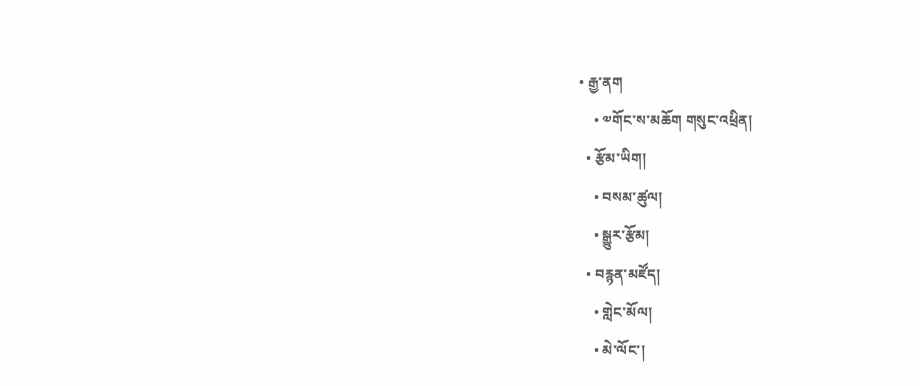• རྒྱ་ནག
    • ༧གོང་ས་མཆོག གསུང་འཕྲིན།
  • རྩོམ་ཡིག།
    • བསམ་ཚུལ།
    • སྒྱུར་རྩོམ།
  • བརྙན་མཛོད།
    • གླེང་མོལ།
    • མེ་ལོང་།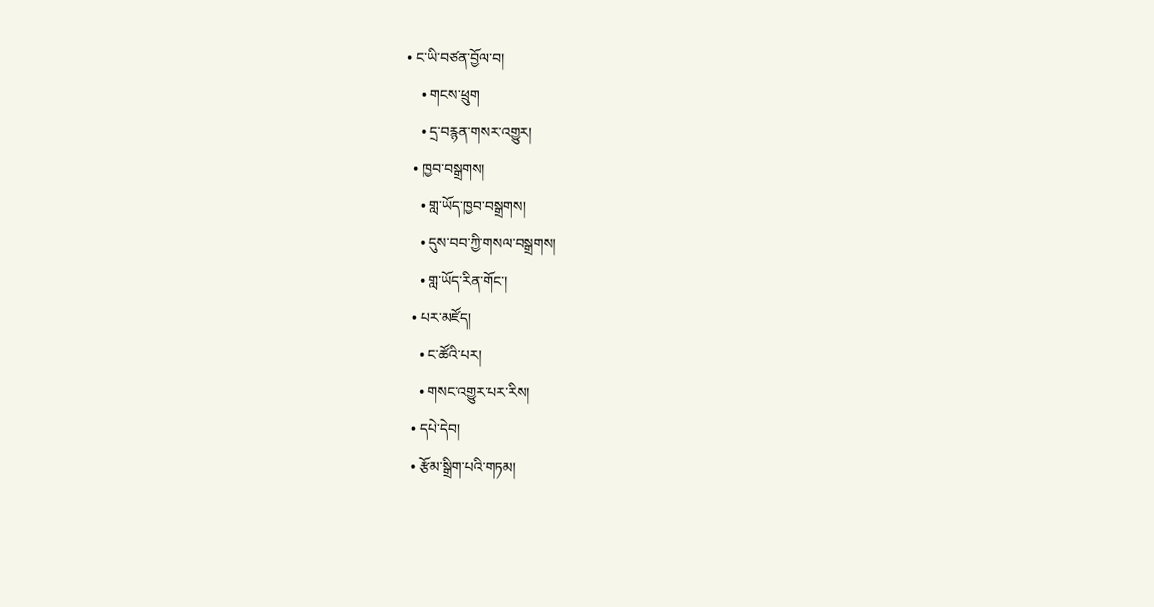• ང་ཡི་བཙན་བྱོལ་བ།
    • གངས་ཕྲུག
    • དྲ་བརྙན་གསར་འགྱུར།
  • ཁྱབ་བསྒྲགས།
    • གླ་ཡོད་ཁྱབ་བསྒྲགས།
    • དུས་བབ་ཀྱི་གསལ་བསྒྲགས།
    • གླ་ཡོད་རིན་གོང་།
  • པར་མཛོད།
    • ང་ཚོའི་པར།
    • གསང་འགྱུར་པར་རིས།
  • དཔེ་དེབ།
  • རྩོམ་སྒྲིག་པའི་གཏམ།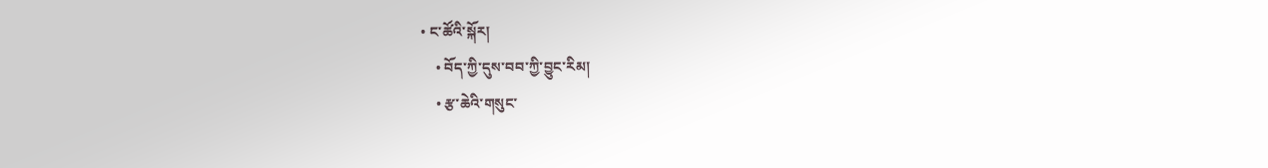• ང་ཚོའི་སྐོར།
    • བོད་ཀྱི་དུས་བབ་ཀྱི་བྱུང་རིམ།
    • རྩ་ཆེའི་གསུང་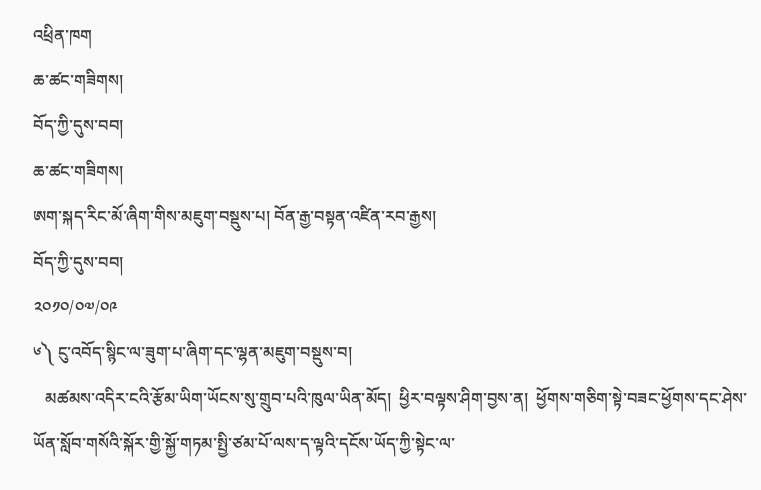འཕྲིན་ཁག
ཆ་ཚང་གཟིགས།
བོད་ཀྱི་དུས་བབ།
ཆ་ཚང་གཟིགས།
ཨག་སྐད་རིང་མོ་ཞིག་གིས་མཇུག་བསྡུས་པ། བོན་རྒྱ་བསྟན་འཛིན་རབ་རྒྱས།
བོད་ཀྱི་དུས་བབ།
༢༠༡༠/༠༧/༠༩
༦༽ ངུ་འབོད་སྙིང་ལ་ཟུག་པ་ཞིག་དང་ལྷན་མཇུག་བསྡུས་བ།
   མཚམས་འདིར་ངའི་རྩོམ་ཡིག་ཡོངས་སུ་གྲུབ་པའི་ཁུལ་ཡིན་མོད།  ཕྱིར་བལྟས་ཤིག་བྱས་ན།  ཕྱོགས་གཅིག་སྟེ་བཟང་ཕྱོགས་དང་ཤེས་ཡོན་སློབ་གསོའི་སྐོར་གྱི་སྐྱོ་གཏམ་སྤྱི་ཙམ་པོ་ལས་ད་ལྟའི་དངོས་ཡོད་ཀྱི་སྟེང་ལ་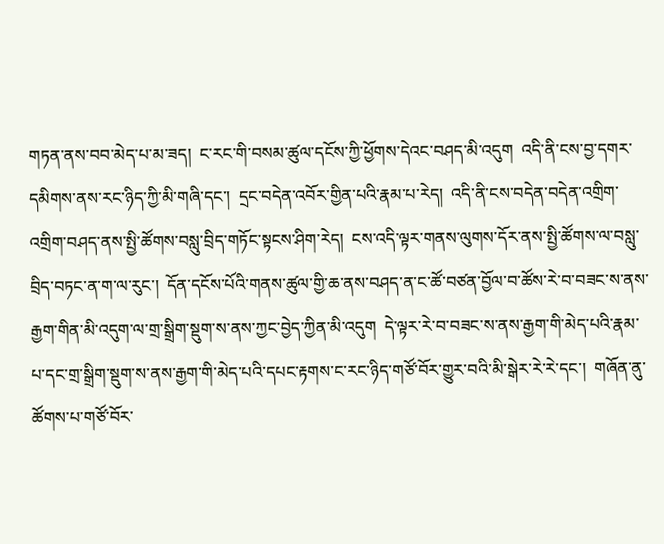གཏན་ནས་བབ་མེད་པ་མ་ཟད།  ང་རང་གི་བསམ་ཚུལ་དངོས་ཀྱི་ཕྱོགས་དེའང་བཤད་མི་འདུག  འདི་ནི་ངས་བྱ་དགར་དམིགས་ནས་རང་ཉིད་ཀྱི་མི་གཞི་དང་།  དྲང་བདེན་འབོར་གྱིན་པའི་རྣམ་པ་རེད།  འདི་ནི་ངས་བདེན་བདེན་འགྲིག་འགྲིག་བཤད་ནས་སྤྱི་ཚོགས་བསླུ་བྲིད་གཏོང་སྟངས་ཤིག་རེད།  ངས་འདི་ལྟར་གནས་ལུགས་དོར་ནས་སྤྱི་ཚོགས་ལ་བསླུ་བྲིད་བཏང་ན་ག་ལ་རུང་།  དོན་དངོས་པོའི་གནས་ཚུལ་གྱི་ཆ་ནས་བཤད་ན་ང་ཚོ་བཙན་བྱོལ་བ་ཚོས་རེ་བ་བཟང་ས་ནས་རྒྱག་གིན་མི་འདུག་ལ་གྲ་སྒྲིག་སྡུག་ས་ནས་ཀྱང་བྱེད་ཀྱིན་མི་འདུག  དེ་ལྟར་རེ་བ་བཟང་ས་ནས་རྒྱག་གི་མེད་པའི་རྣམ་པ་དང་གྲ་སྒྲིག་སྡུག་ས་ནས་རྒྱག་གི་མེད་པའི་དཔང་རྟགས་ང་རང་ཉིད་གཙོ་བོར་གྱུར་བའི་མི་སྒེར་རེ་རེ་དང་།  གཞོན་ནུ་ཚོགས་པ་གཙོ་བོར་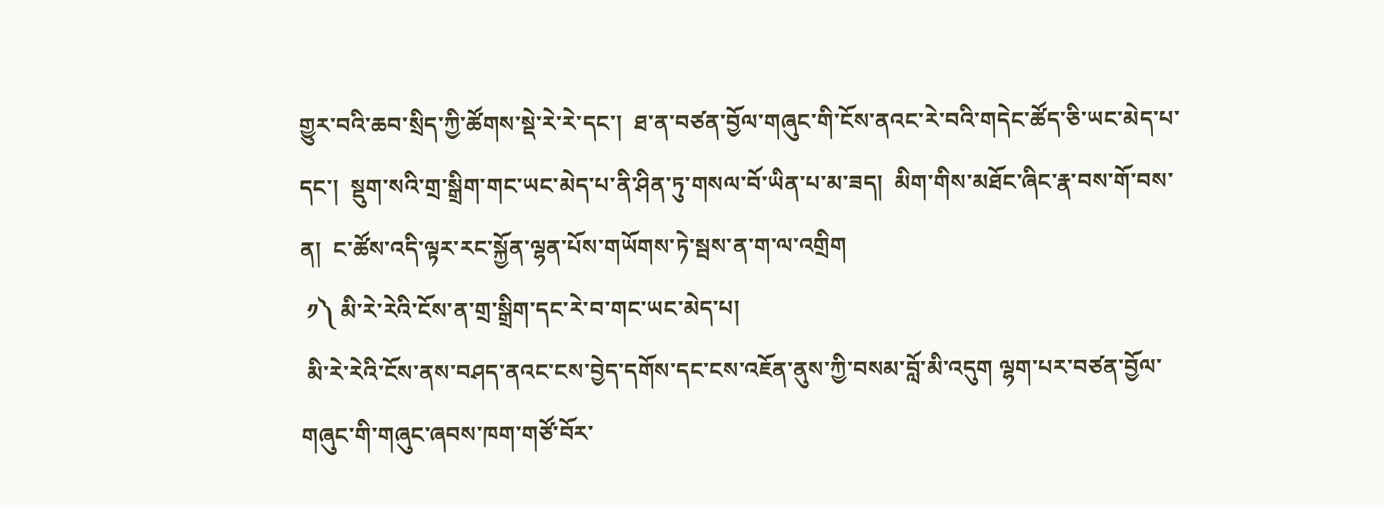གྱུར་བའི་ཆབ་སྲིད་ཀྱི་ཚོགས་སྡེ་རེ་རེ་དང་།  ཐ་ན་བཙན་བྱོལ་གཞུང་གི་ངོས་ནའང་རེ་བའི་གདེང་ཚོད་ཅི་ཡང་མེད་པ་དང་།  སྡུག་སའི་གྲ་སྒྲིག་གང་ཡང་མེད་པ་ནི་ཤིན་ཏུ་གསལ་བོ་ཡིན་པ་མ་ཟད།  མིག་གིས་མཐོང་ཞིང་རྣ་བས་གོ་བས་ན།  ང་ཚོས་འདི་ལྟར་རང་སྐྱོན་ལྷན་པོས་གཡོགས་ཏེ་སྦས་ན་ག་ལ་འགྲིག
 ༡༽ མི་རེ་རེའི་ངོས་ན་གྲ་སྒྲིག་དང་རེ་བ་གང་ཡང་མེད་པ།
 མི་རེ་རེའི་ངོས་ནས་བཤད་ནའང་ངས་བྱེད་དགོས་དང་ངས་འཇོན་ནུས་ཀྱི་བསམ་བློ་མི་འདུག ལྷག་པར་བཙན་བྱོལ་གཞུང་གི་གཞུང་ཞབས་ཁག་གཙོ་བོར་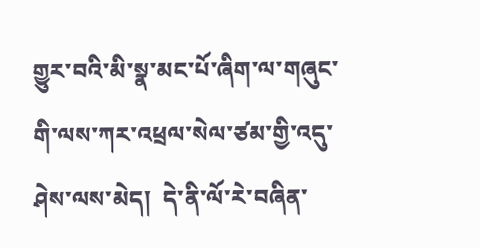གྱུར་བའི་མི་སྣ་མང་པོ་ཞིག་ལ་གཞུང་གི་ལས་ཀར་འཕྲལ་སེལ་ཙམ་གྱི་འདུ་ཤེས་ལས་མེད།  དེ་ནི་ལོ་རེ་བཞིན་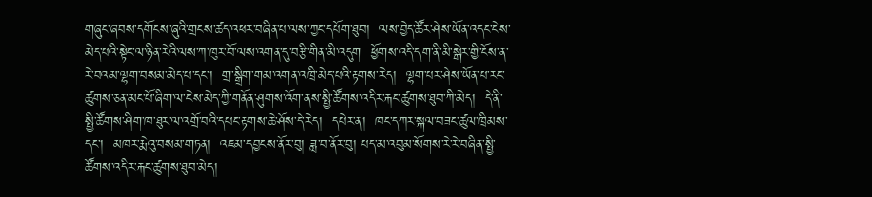གཞུང་ཞབས་དགོངས་ཞུའི་གྲངས་ཚད་འཕར་བཞིན་པ་ལས་ཀྱང་དཔོག་ཐུབ།  ལས་བྱེད་ཚོར་ཤེས་ཡོན་འདང་ངེས་མེད་པའི་སྟེང་ལ་ཉིན་རེའི་ལས་ཀ་ཁུར་བོ་ལས་འགན་དུ་བརྩི་གིན་མི་འདུག  ཕྱོགས་འདི་དག་ནི་མི་སྒེར་གྱི་ངོས་ན་རེ་བའམ་ལྷག་བསམ་མེད་པ་དང་།  གྲ་སྒྲིག་གམ་འགན་འཁྲི་མེད་པའི་རྟགས་རེད།  ལྷག་པར་ཤེས་ཡོན་པ་རང་ཚུགས་ཅན་མང་པོ་ཞིག་ལ་ངེས་མེད་ཀྱི་གནོན་ཤུགས་འོག་ནས་སྤྱི་ཚོགས་འདིར་རྐང་ཚུགས་ཐུབ་ཀི་མེད།  དེ་ནི་སྤྱི་ཚོགས་ཤིག་ཁ་ཐུར་ལ་འགྲོ་བའི་དཔང་རྟགས་ཆེ་ཤོས་དེ་རེད།  དཔེར་ན།  ཁང་དཀར་སྐལ་བཟང་ཚུལ་ཁྲིམས་དང་།  མཁར་རྨེའུ་བསམ་གཏན།  འཇམ་དབྱངས་ནོར་བུ། ཟླ་བ་ནོར་བུ། པད་མ་འབུམ་སོགས་རེ་རེ་བཞིན་སྤྱི་ཚོགས་འདིར་རྐང་ཚུགས་ཐུབ་མེད།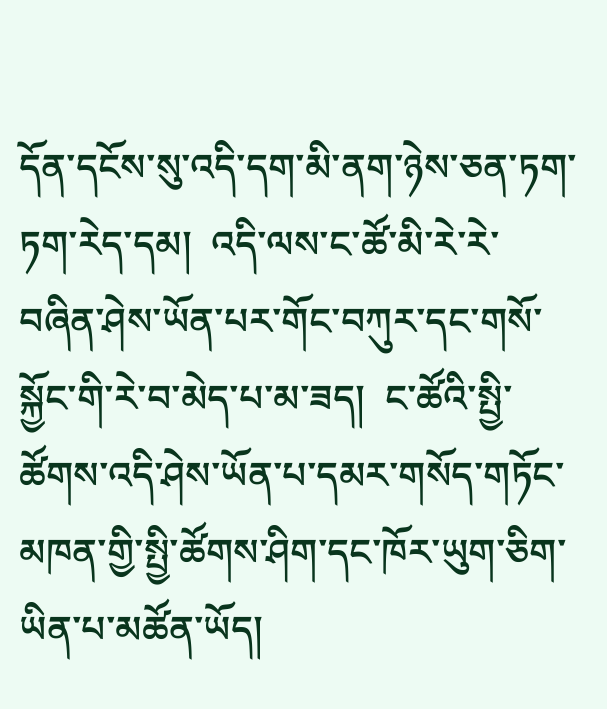དོན་དངོས་སུ་འདི་དག་མི་ནག་ཉེས་ཅན་ཏག་ཏག་རེད་དམ།  འདི་ལས་ང་ཚོ་མི་རེ་རེ་བཞིན་ཤེས་ཡོན་པར་གོང་བཀུར་དང་གསོ་སྐྱོང་གི་རེ་བ་མེད་པ་མ་ཟད།  ང་ཚོའི་སྤྱི་ཚོགས་འདི་ཤེས་ཡོན་པ་དམར་གསོད་གཏོང་མཁན་གྱི་སྤྱི་ཚོགས་ཤིག་དང་ཁོར་ཡུག་ཅིག་ཡིན་པ་མཚོན་ཡོད།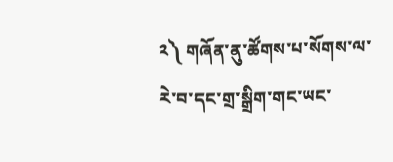༢༽ གཞོན་ནུ་ཚོགས་པ་སོགས་ལ་རེ་བ་དང་གྲ་སྒྲིག་གང་ཡང་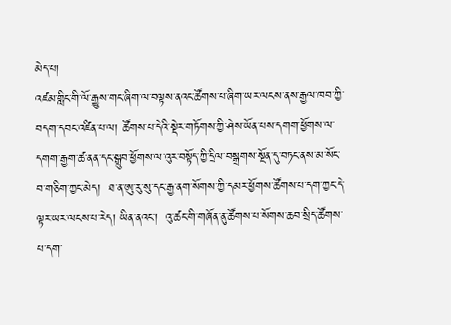མེད་པ།
འཛམ་གླིང་གི་ལོ་རྒྱུས་གང་ཞིག་ལ་བལྟས་ནའང་ཚོགས་པ་ཞིག་ཡར་ལངས་ནས་རྒྱལ་ཁབ་ཀྱི་བདག་དབང་འཛིན་པ་ལ། ཚོགས་པ་དེའི་སྡེར་གཏོགས་ཀྱི་ཤེས་ཡོན་པས་དགག་ཕྱོགས་ལ་དགག་རྒྱག་ཚ་ནན་དང་སྒྲུབ་ཕྱོགས་ལ་འུར་བསྟོད་ཀྱི་དྲིལ་བསྒྲགས་སྔོན་དུ་བཏང་ནས་མ་སོང་བ་གཅིག་ཀྱང་མེད།  ཐ་ན་ཨུ་རུ་སུ་དང་རྒྱ་ནག་སོགས་ཀྱི་དམར་ཕྱོགས་ཚོགས་པ་དག་ཀྱང་དེ་ལྟར་ཡར་ལངས་པ་རེད། ཡིན་ནའང་།  འུ་ཚང་གི་གཞོན་ནུ་ཚོགས་པ་སོགས་ཆབ་སྲིད་ཚོགས་པ་དག་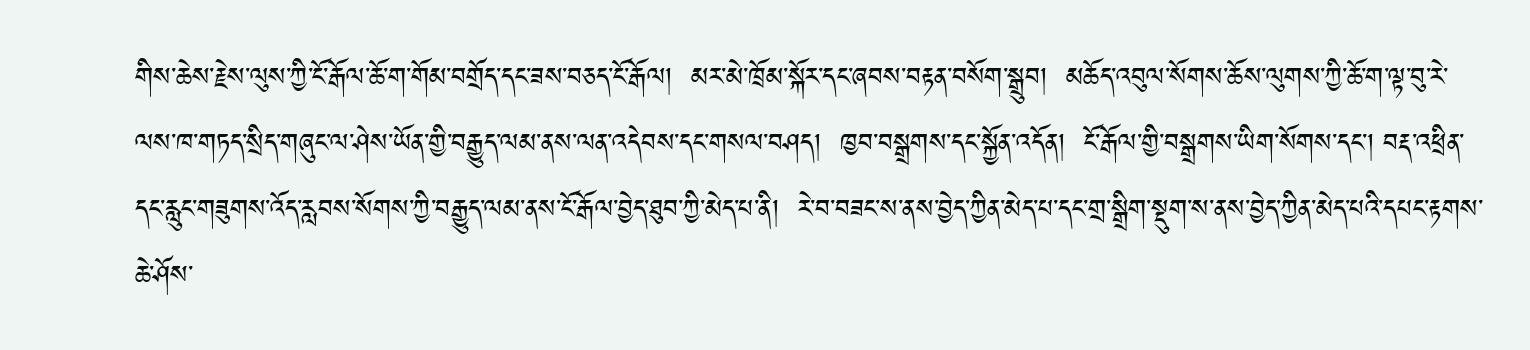གིས་ཆེས་རྗེས་ལུས་ཀྱི་ངོ་རྒོལ་ཆོ་ག་གོམ་བགྲོད་དང་ཟས་བཅད་ངོ་རྒོལ།  མར་མེ་ཁྲོམ་སྐོར་དང་ཞབས་བརྟན་བསོག་སྒྲུབ།  མཆོད་འབུལ་སོགས་ཆོས་ལུགས་ཀྱི་ཆོ་ག་ལྟ་བུ་རེ་ལས་ཁ་གཏད་སྲིད་གཞུང་ལ་ཤེས་ཡོན་གྱི་བརྒྱུད་ལམ་ནས་ལན་འདེབས་དང་གསལ་བཤད།  ཁྱབ་བསྒྲགས་དང་སྐྱོན་འདོན།  ངོ་རྒོལ་གྱི་བསྒྲགས་ཡིག་སོགས་དང་། བརྡ་འཕྲིན་དང་རླུང་གཟུགས་འོད་རླབས་སོགས་ཀྱི་བརྒྱུད་ལམ་ནས་ངོ་རྒོལ་བྱེད་ཐུབ་ཀྱི་མེད་པ་ནི།  རེ་བ་བཟང་ས་ནས་བྱེད་ཀྱིན་མེད་པ་དང་གྲ་སྒྲིག་སྡུག་ས་ནས་བྱེད་ཀྱིན་མེད་པའི་དཔང་རྟགས་ཆེ་ཤོས་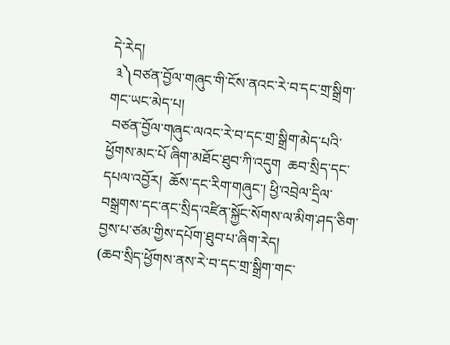དེ་རེད།
 ༣༽བཙན་བྱོལ་གཞུང་གི་ངོས་ནའང་རེ་བ་དང་གྲ་སྒྲིག་གང་ཡང་མེད་པ།
 བཙན་བྱོལ་གཞུང་ལའང་རེ་བ་དང་གྲ་སྒྲིག་མེད་པའི་ཕྱོགས་མང་པོ ཞིག་མཐོང་ཐུབ་ཀི་འདུག  ཆབ་སྲིད་དང་དཔལ་འབྱོར།  ཆོས་དང་རིག་གཞུང་། ཕྱི་འབྲེལ་དྲིལ་བསྒྲགས་དང་ནང་སྲིད་འཛིན་སྐྱོང་སོགས་ལ་མིག་ཤད་ཅིག་བྱས་པ་ཙམ་གྱིས་དཔོག་ཐུབ་པ་ཞིག་རེད།
(ཆབ་སྲིད་ཕྱོགས་ནས་རེ་བ་དང་གྲ་སྒྲིག་གང་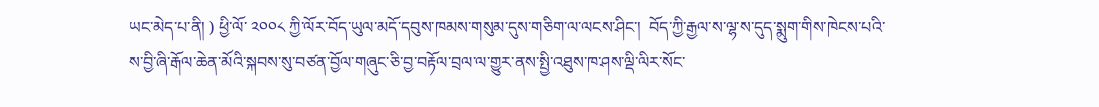ཡང་མེད་པ་ནི། ) ཕྱི་ལོ་ ༢༠༠༨ ཀྱི་ལོར་བོད་ཡུལ་མདོ་དབུས་ཁམས་གསུམ་དུས་གཅིག་ལ་ལངས་ཤིང་།  བོད་ཀྱི་རྒྱལ་ས་ལྷ་ས་དུད་སྨུག་གིས་ཁེངས་པའི་ས་བྱི་ཞི་རྒོལ་ཆེན་མོའི་སྐབས་སུ་བཙན་བྱོལ་གཞུང་ཅི་བྱ་བརྟོལ་བྲལ་ལ་གྱུར་ནས་སྤྱི་འཐུས་ཁ་ཤས་ལྡི་ལིར་སོང་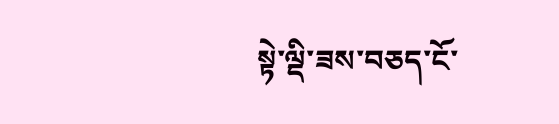སྟེ་ལྡི་ཟས་བཅད་ངོ་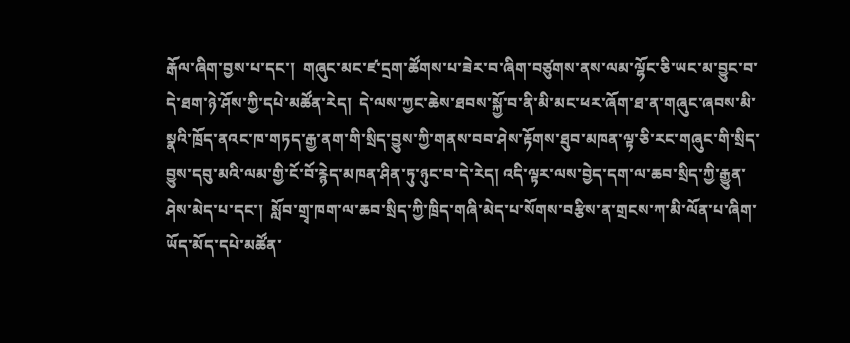རྒོལ་ཞིག་བྱས་པ་དང་།  གཞུང་མང་ཛ་དྲག་ཚོགས་པ་ཟེར་བ་ཞིག་བཙུགས་ནས་ལམ་ལྷོང་ཅི་ཡང་མ་བྱུང་བ་དེ་ཐག་ཉེ་ཤོས་ཀྱི་དཔེ་མཚོན་རེད།  དེ་ལས་ཀྱང་ཆེས་ཐབས་སྐྱོ་བ་ནི་མི་མང་ཕར་ཞོག་ཐ་ན་གཞུང་ཞབས་མི་སྣའི་ཁྲོད་ནའང་ཁ་གཏད་རྒྱ་ནག་གི་སྲིད་བྱུས་ཀྱི་གནས་བབ་ཤེས་རྟོགས་ཐུབ་མཁན་ལྟ་ཅི་རང་གཞུང་གི་སྲིད་བྱུས་དབུ་མའི་ལམ་གྱི་ངོ་བོ་རྙེད་མཁན་ཤིན་ཏུ་ཉུང་བ་དེ་རེད། འདི་ལྟར་ལས་བྱེད་དག་ལ་ཆབ་སྲིད་ཀྱི་རྒྱུན་ཤེས་མེད་པ་དང་།  སློབ་གྲྭ་ཁག་ལ་ཆབ་སྲིད་ཀྱི་ཁྲིད་གཞི་མེད་པ་སོགས་བརྩིས་ན་གྲངས་ཀ་མི་ལོན་པ་ཞིག་ཡོད་མོད་དཔེ་མཚོན་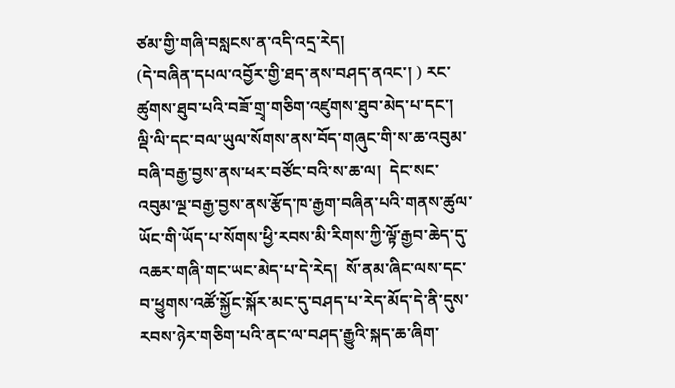ཙམ་གྱི་གཞི་བསླངས་ན་འདི་འདྲ་རེད།
(དེ་བཞིན་དཔལ་འབྱོར་གྱི་ཐད་ནས་བཤད་ནའང་། ) རང་ཚུགས་ཐུབ་པའི་བཟོ་གྲྭ་གཅིག་འཛུགས་ཐུབ་མེད་པ་དང་།  ལྡི་ལི་དང་བལ་ཡུལ་སོགས་ནས་བོད་གཞུང་གི་ས་ཆ་འབུམ་བཞི་བརྒྱ་བྱས་ནས་ཕར་བཙོང་བའི་ས་ཆ་ལ།  དེང་སང་འབུམ་ལྔ་བརྒྱ་བྱས་ནས་རྩོད་ཁ་རྒྱག་བཞིན་པའི་གནས་ཚུལ་ཡོང་གི་ཡོད་པ་སོགས་ཕྱི་རབས་མི་རིགས་ཀྱི་ལྟོ་རྒྱབ་ཆེད་དུ་འཆར་གཞི་གང་ཡང་མེད་པ་དེ་རེད།  སོ་ནམ་ཞིང་ལས་དང་བ་ཕྱུགས་འཚོ་སྐྱོང་སྐོར་མང་དུ་བཤད་པ་རེད་མོད་དེ་ནི་དུས་རབས་ཉེར་གཅིག་པའི་ནང་ལ་བཤད་རྒྱུའི་སྐད་ཆ་ཞིག་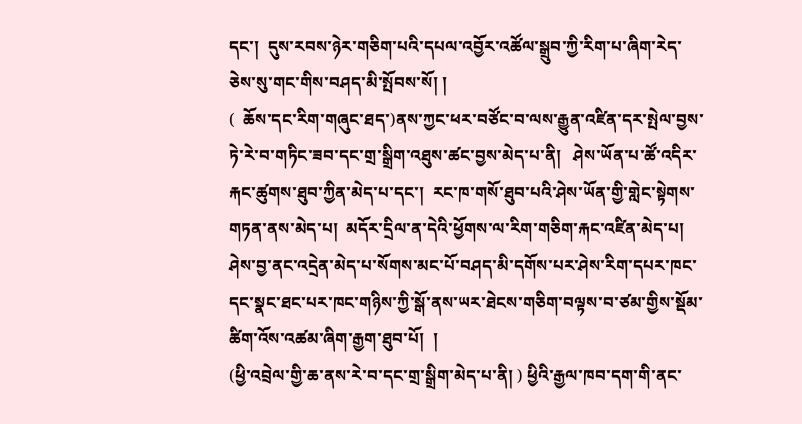དང་།  དུས་རབས་ཉེར་གཅིག་པའི་དཔལ་འབྱོར་འཚོལ་སྒྲུབ་ཀྱི་རིག་པ་ཞིག་རེད་ཅེས་སུ་གང་གིས་བཤད་མི་སྤོབས་སོ། །
(  ཆོས་དང་རིག་གཞུང་ཐད་)ནས་ཀྱང་ཕར་བཙོང་བ་ལས་རྒྱུན་འཛིན་དར་སྤེལ་བྱས་ཏེ་རེ་བ་གཏིང་ཟབ་དང་གྲ་སྒྲིག་འཐུས་ཚང་བྱས་མེད་པ་ནི།   ཤེས་ཡོན་པ་ཚོ་འདིར་རྐང་ཚུགས་ཐུབ་ཀྱིན་མེད་པ་དང་།  རང་ཁ་གསོ་ཐུབ་པའི་ཤེས་ཡོན་གྱི་གླེང་སྟེགས་གཏན་ནས་མེད་པ།  མདོར་དྲིལ་ན་དེའི་ཕྱོགས་ལ་རིག་གཅིག་རྐང་འཛིན་མེད་པ།  ཤེས་བྱ་ནང་འདྲེན་མེད་པ་སོགས་མང་པོ་བཤད་མི་དགོས་པར་ཤེས་རིག་དཔར་ཁང་དང་སྣང་ཐང་པར་ཁང་གཉིས་ཀྱི་སྒོ་ནས་ཡར་ཐེངས་གཅིག་བལྟས་བ་ཙམ་གྱིས་སྡོམ་ཚིག་འོས་འཚམ་ཞིག་རྒྱག་ཐུབ་པོ།  །
(ཕྱི་འབྲེལ་གྱི་ཆ་ནས་རེ་བ་དང་གྲ་སྒྲིག་མེད་པ་ནི། ) ཕྱིའི་རྒྱལ་ཁབ་དག་གི་ནང་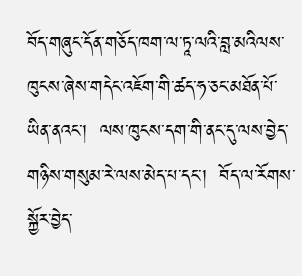བོད་གཞུང་དོན་གཅོད་ཁག་ལ་ཏཱ་ལའི་བླ་མའིལས་ཁུངས་ཞེས་གདེང་འཇོག་གི་ཚད་ཧ་ཅང་མཐོན་པོ་ཡིན་ནའང་།  ལས་ཁུངས་དག་གི་ནང་དུ་ལས་བྱེད་གཉིས་གསུམ་རེ་ལས་མེད་པ་དང་།  བོད་ལ་རོགས་སྐྱོར་བྱེད་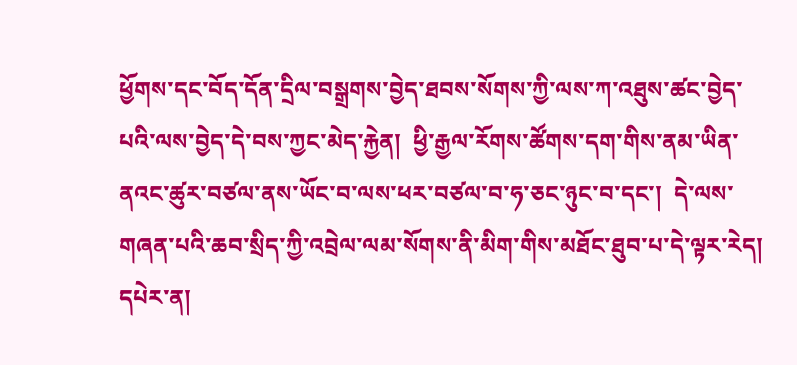ཕྱོགས་དང་བོད་དོན་དྲིལ་བསྒྲགས་བྱེད་ཐབས་སོགས་ཀྱི་ལས་ཀ་འཐུས་ཚང་བྱེད་པའི་ལས་བྱེད་དེ་བས་ཀྱང་མེད་རྐྱེན།  ཕྱི་རྒྱལ་རོགས་ཚོགས་དག་གིས་ནམ་ཡིན་ནའང་ཚུར་བཙལ་ནས་ཡོང་བ་ལས་ཕར་བཙལ་བ་ཧ་ཅང་ཉུང་བ་དང་།  དེ་ལས་གཞན་པའི་ཆབ་སྲིད་ཀྱི་འབྲེལ་ལམ་སོགས་ནི་མིག་གིས་མཐོང་ཐུབ་པ་དེ་ལྟར་རེད།  དཔེར་ན།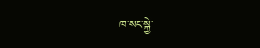ཁ་སང་སྐྱེ་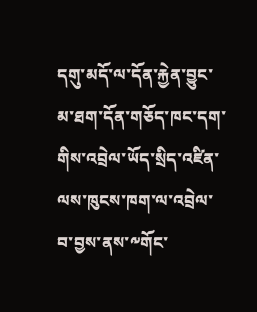དགུ་མདོ་ལ་དོན་རྐྱེན་བྱུང་མ་ཐག་དོན་གཅོད་ཁང་དག་གིས་འབྲེལ་ཡོད་སྲིད་འཛིན་ལས་ཁུངས་ཁག་ལ་འབྲེལ་བ་བྱས་ནས་༸གོང་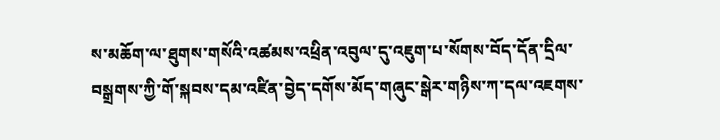ས་མཆོག་ལ་ཐུགས་གསོའི་འཚམས་འཕྲིན་འབུལ་དུ་འཇུག་པ་སོགས་བོད་དོན་དྲིལ་བསྒྲགས་ཀྱི་གོ་སྐབས་དམ་འཛིན་བྱེད་དགོས་མོད་གཞུང་སྒེར་གཉིས་ཀ་དལ་འཇགས་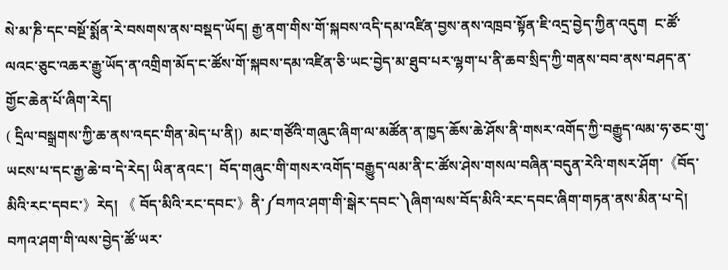སེ་མ་ཎི་དང་བསྔོ་སྨོན་རེ་བསགས་ནས་བསྡད་ཡོད། རྒྱ་ནག་གིས་གོ་སྐབས་འདི་དམ་འཛིན་བྱས་ནས་འཁྲབ་སྟོན་ཇི་འདྲ་བྱེད་ཀྱིན་འདུག  ང་ཚོ་ལའང་ཅུང་འཆར་རྒྱུ་ཡོད་ན་འགྲིག་མོད་ང་ཚོས་གོ་སྐབས་དམ་འཛིན་ཅི་ཡང་བྱེད་མ་ཐུབ་པར་ལྷག་པ་ནི་ཆབ་སྲིད་ཀྱི་གནས་བབ་ནས་བཤད་ན་གྱོང་ཆེན་པོ་ཞིག་རེད།
( དྲིལ་བསྒྲགས་ཀྱི་ཆ་ནས་འདང་གིན་མེད་པ་ནི།)  མང་གཙོའི་གཞུང་ཞིག་ལ་མཚོན་ན་ཁྱད་ཆོས་ཆེ་ཤོས་ནི་གསར་འགོད་ཀྱི་བརྒྱུད་ལམ་ཧ་ཅང་གུ་ཡངས་པ་དང་རྒྱ་ཆེ་བ་དེ་རེད། ཡིན་ནའང་།  བོད་གཞུང་གི་གསར་འགོད་བརྒྱུད་ལམ་ནི་ང་ཚོས་ཤེས་གསལ་བཞིན་བདུན་རེའི་གསར་ཤོག་《བོད་མིའི་རང་དབང་》རེད། 《 བོད་མིའི་རང་དབང་》ནི་༼བཀའ་ཤག་གི་སྒེར་དབང་༽ཞིག་ལས་བོད་མིའི་རང་དབང་ཞིག་གཏན་ནས་མིན་པ་དེ།  བཀའ་ཤག་གི་ལས་བྱེད་ཚོ་ཡར་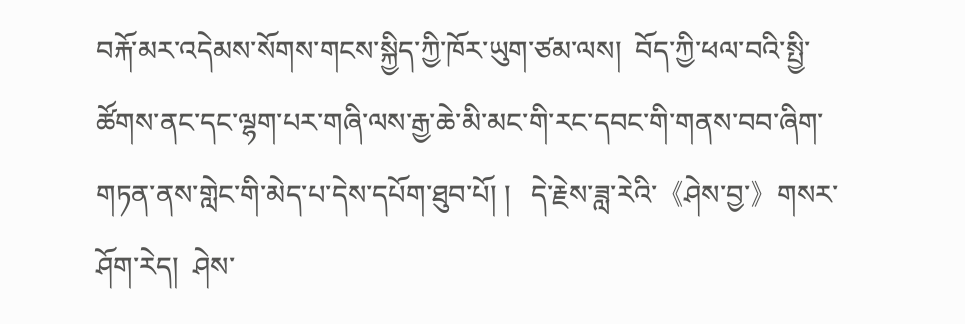བརྐོ་མར་འདེམས་སོགས་གངས་སྐྱིད་ཀྱི་ཁོར་ཡུག་ཙམ་ལས།  བོད་ཀྱི་ཕལ་བའི་སྤྱི་ཚོགས་ནང་དང་ལྷག་པར་གཞི་ལས་རྒྱ་ཆེ་མི་མང་གི་རང་དབང་གི་གནས་བབ་ཞིག་གཏན་ནས་གླེང་གི་མེད་པ་དེས་དཔོག་ཐུབ་པོ། །   དེ་རྗེས་ཟླ་རེའི་《ཤེས་བྱ་》གསར་ཤོག་རེད།  ཤེས་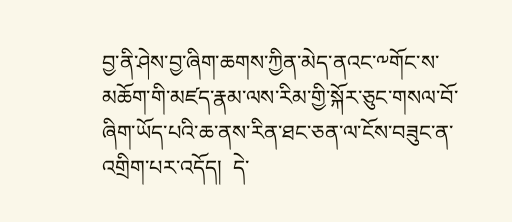བྱ་ནི་ཤེས་བྱ་ཞིག་ཆགས་ཀྱིན་མེད་ནའང་༸གོང་ས་མཆོག་གི་མཛད་རྣམ་ལས་རིམ་གྱི་སྐོར་ཅུང་གསལ་བོ་ཞིག་ཡོད་པའི་ཆ་ནས་རིན་ཐང་ཅན་ལ་ངོས་བཟུང་ན་འགྲིག་པར་འདོད།  དེ་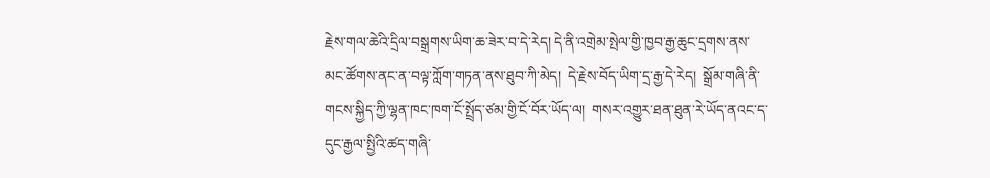རྗེས་གལ་ཆེའི་དྲིལ་བསྒྲགས་ཡིག་ཆ་ཟེར་བ་དེ་རེད། དེ་ནི་འགྲེམ་སྤེལ་གྱི་ཁྱབ་རྒྱ་ཆུང་དྲགས་ནས་མང་ཚོགས་ནང་ན་བལྟ་ཀློག་གཏན་ནས་ཐུབ་ཀི་མེད།  དེ་རྗེས་བོད་ཡིག་དྲ་རྒྱ་དེ་རེད།  སྒྲོམ་གཞི་ནི་གངས་སྐྱིད་ཀྱི་ལྷན་ཁང་ཁག་ངོ་སྤྲོད་ཙམ་གྱི་ངོ་བོར་ཡོད་ལ།  གསར་འགྱུར་ཐན་ཐུན་རེ་ཡོད་ནའང་ད་དུང་རྒྱལ་སྤྱིའི་ཚད་གཞི་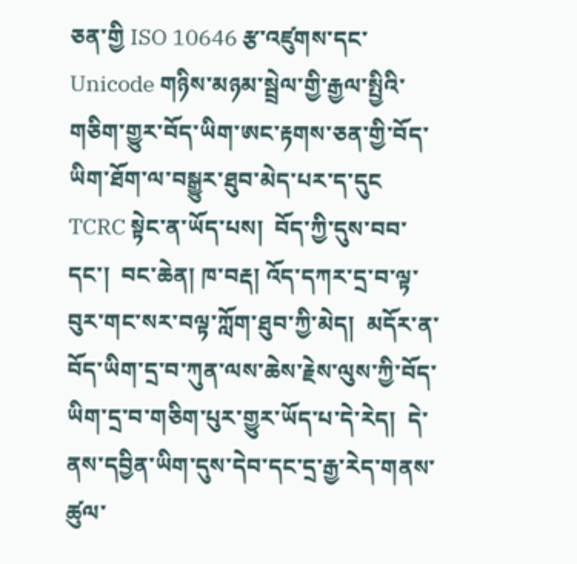ཅན་གྱི ISO 10646 རྩ་འཛུགས་དང་Unicode གཉིས་མཉམ་སྦྲེལ་གྱི་རྒྱལ་སྤྱིའི་གཅིག་གྱུར་བོད་ཡིག་ཨང་རྟགས་ཅན་གྱི་བོད་ཡིག་ཐོག་ལ་བསྒྱུར་ཐུབ་མེད་པར་ད་དུང TCRC སྟེང་ན་ཡོད་པས།  བོད་ཀྱི་དུས་བབ་དང་།  བང་ཆེན། ཁ་བརྡ། འོད་དཀར་དྲ་བ་ལྟ་བུར་གང་སར་བལྟ་ཀློག་ཐུབ་ཀྱི་མེད།  མདོར་ན་བོད་ཡིག་དྲ་བ་ཀུན་ལས་ཆེས་རྗེས་ལུས་ཀྱི་བོད་ཡིག་དྲ་བ་གཅིག་པུར་གྱུར་ཡོད་པ་དེ་རེད།  དེ་ནས་དབྱིན་ཡིག་དུས་དེབ་དང་དྲ་རྒྱ་རེད་གནས་ཚུལ་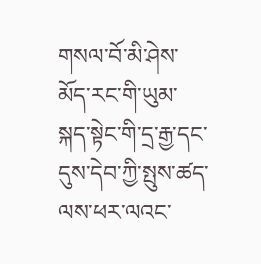གསལ་བོ་མི་ཤེས་མོད་རང་གི་ཡུམ་སྐད་སྟེང་གི་དྲ་རྒྱ་དང་དུས་དེབ་ཀྱི་སྤུས་ཚད་ལས་ཕར་ལའང་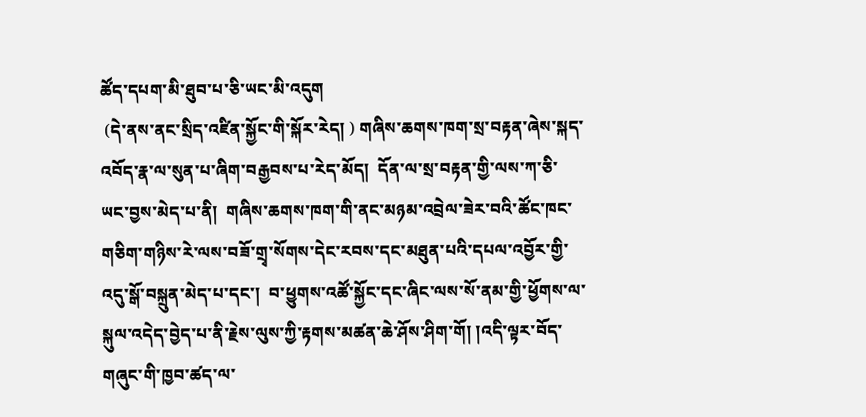ཚོད་དཔག་མི་ཐུབ་པ་ཅི་ཡང་མི་འདུག
 (དེ་ནས་ནང་སྲིད་འཛིན་སྐྱོང་གི་སྐོར་རེད། ) གཞིས་ཆགས་ཁག་སྲ་བརྟན་ཞེས་སྐད་འབོད་རྣ་ལ་སུན་པ་ཞིག་བརྒྱབས་པ་རེད་མོད།  དོན་ལ་སྲ་བརྟན་གྱི་ལས་ཀ་ཅི་ཡང་བྱས་མེད་པ་ནི།  གཞིས་ཆགས་ཁག་གི་ནང་མཉམ་འབྲེལ་ཟེར་བའི་ཚོང་ཁང་གཅིག་གཉིས་རེ་ལས་བཟོ་གྲྭ་སོགས་དེང་རབས་དང་མཐུན་པའི་དཔལ་འབྱོར་གྱི་འདུ་སྒོ་བསྐྲུན་མེད་པ་དང་།  བ་ཕྱུགས་འཚོ་སྐྱོང་དང་ཞིང་ལས་སོ་ནམ་གྱི་ཕྱོགས་ལ་སྐུལ་འདེད་བྱེད་པ་ནི་རྗེས་ལུས་ཀྱི་རྟགས་མཚན་ཆེ་ཤོས་ཤིག་གོ། །འདི་ལྟར་བོད་གཞུང་གི་ཁྱབ་ཚད་ལ་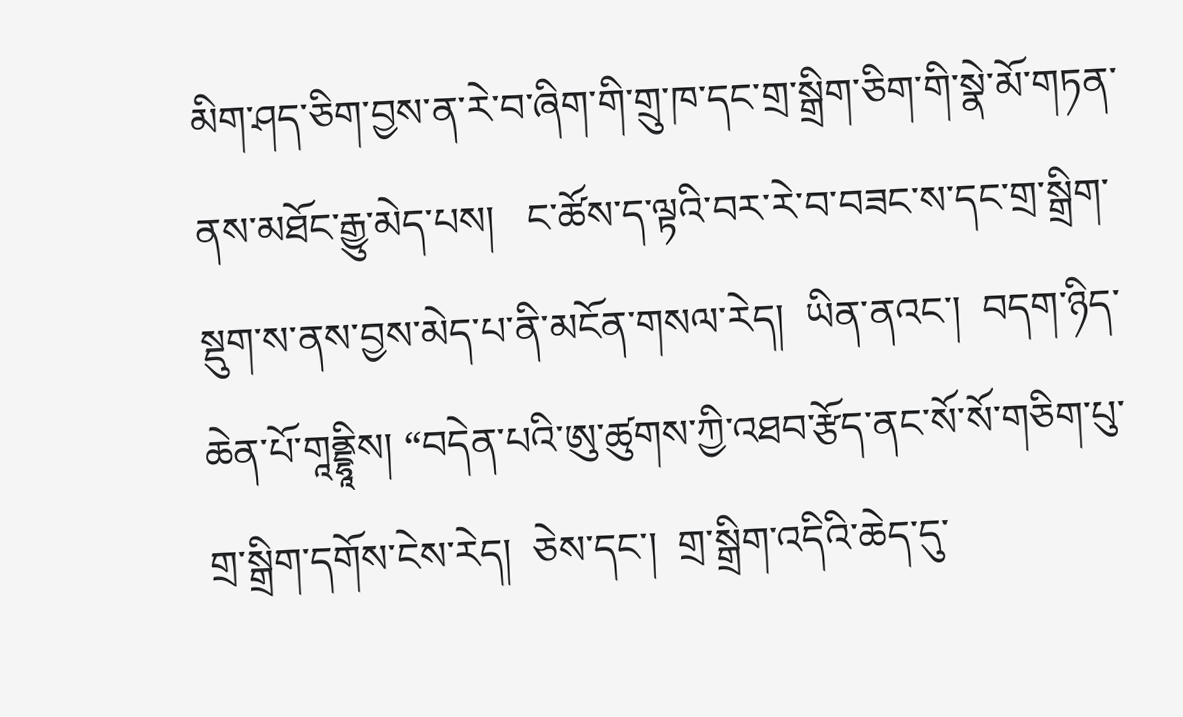མིག་ཤད་ཅིག་བྱས་ན་རེ་བ་ཞིག་གི་གྲུ་ཁ་དང་གྲ་སྒྲིག་ཅིག་གི་སྣེ་མོ་གཏན་ནས་མཐོང་རྒྱུ་མེད་པས།   ང་ཚོས་ད་ལྟའི་བར་རེ་བ་བཟང་ས་དང་གྲ་སྒྲིག་སྡུག་ས་ནས་བྱས་མེད་པ་ནི་མངོན་གསལ་རེད།  ཡིན་ནའང་།  བདག་ཉིད་ཆེན་པོ་གཱནྡྷཱིས། “བདེན་པའི་ཨུ་ཚུགས་ཀྱི་འཐབ་རྩོད་ནང་སོ་སོ་གཅིག་པུ་གྲ་སྒྲིག་དགོས་ངེས་རེད།  ཅེས་དང་།  གྲ་སྒྲིག་འདིའི་ཆེད་དུ་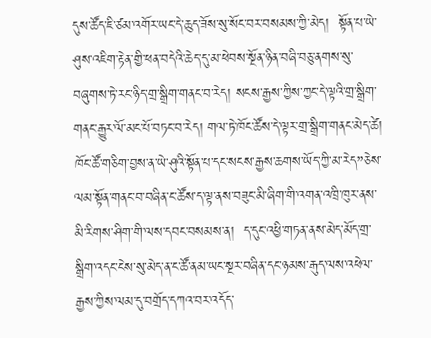དུས་ཚོད་ཇི་ཙམ་འགོར་ཡང་དེ་ཆུད་ཟོས་སུ་སོང་བར་བསམས་ཀྱི་མེད།  སྟོན་པ་ཡེ་ཤུས་འཇིག་རྟེན་གྱི་ཕན་བདེའི་ཆེད་དུ་མ་ཕེབས་སྔོན་ཉིན་བཞི་བཅུ་ནགས་སུ་བཞུགས་ཏེ་རང་ཉིད་གྲ་སྒྲིག་གནང་བ་རེད། སངས་རྒྱས་ཀྱིས་ཀྱང་དེ་ལྟའི་གྲ་སྒྲིག་གནང་རྒྱུར་ལོ་མང་པོ་བཏང་བ་རེད། གལ་ཏེ་ཁོང་ཚོས་དེ་ལྟར་གྲ་སྒྲིག་གནང་མེད་ཚེ།  ཁོང་ཚོ་གཅིག་བྱས་ན་ཡེ་ཤུའི་སྟོན་པ་དང་སངས་རྒྱས་ཆགས་ཡོད་ཀྱི་མ་རེད”ཅེས་ལམ་སྟོན་གནང་བ་བཞིན་ང་ཚོས་ད་ལྟ་ནས་བཟུང་མི་ཞིག་གི་འགན་འཁྲི་ཁུར་ནས་མི་རིགས་ཤིག་གི་ལས་དབང་བསམས་ན།  ད་དུང་འཕྱི་གཏན་ནས་མེད་མོད་གྲ་སྒྲིག་འདང་ངེས་སུ་མེད་ན་ང་ཚོ་ནམ་ཡང་སྔར་བཞིན་དང་ཉམས་རྒུད་ལས་འཕེལ་རྒྱས་ཀྱིས་ལམ་དུ་བགྲོད་དཀའ་བར་འདོད་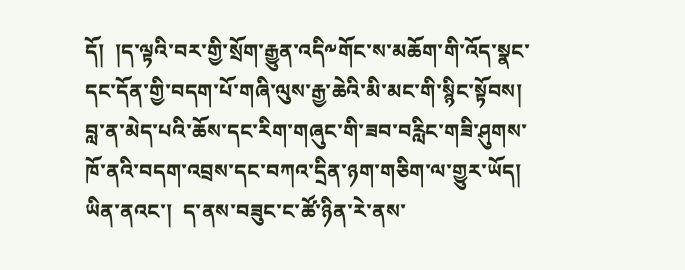དོ།  །ད་ལྟའི་བར་གྱི་སྲོག་རྒྱུན་འདི༸གོང་ས་མཆོག་གི་འོད་སྣང་དང་དོན་གྱི་བདག་པོ་གཞི་ལུས་རྒྱ་ཆེའི་མི་མང་གི་སྙིང་སྟོབས། བླ་ན་མེད་པའི་ཆོས་དང་རིག་གཞུང་གི་ཟབ་བརླིང་གཟི་ཤུགས་ཁོ་ནའི་བདག་འབྲས་དང་བཀའ་དྲིན་ཉག་གཅིག་ལ་གྱུར་ཡོད།  ཡིན་ནའང་།  ད་ནས་བཟུང་ང་ཚོ་ཉིན་རེ་ནས་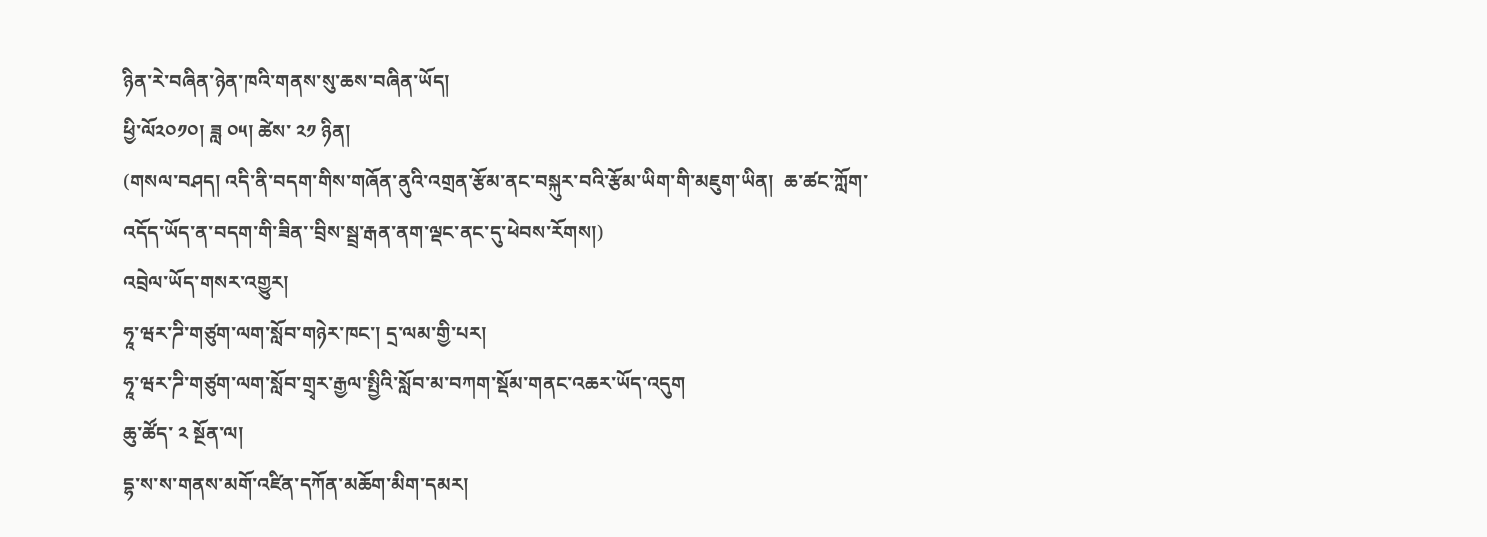ཉིན་རེ་བཞིན་ཉེན་ཁའི་གནས་སུ་ཆས་བཞིན་ཡོད།
ཕྱི་ལོ༢༠༡༠། ཟླ ༠༥། ཚེས་ ༢༡ ཉིན།
(གསལ་བཤད། འདི་ནི་བདག་གིས་གཞོན་ནུའི་འགྲན་རྩོམ་ནང་བསྐུར་བའི་རྩོམ་ཡིག་གི་མཇུག་ཡིན།  ཆ་ཚང་ཀློག་འདོད་ཡོད་ན་བདག་གི་ཟིན་་བྲིས་སྦྲ་རྒན་ནག་ལྡང་ནང་དུ་ཕེབས་རོགས།)
འབྲེལ་ཡོད་གསར་འགྱུར།
ཧཱ་ཝར་ཌི་གཙུག་ལག་སློབ་གཉེར་ཁང་། དྲ་ལམ་གྱི་པར།
ཧཱ་ཝར་ཌི་གཙུག་ལག་སློབ་གྲྭར་རྒྱལ་སྤྱིའི་སློབ་མ་བཀག་སྡོམ་གནང་འཆར་ཡོད་འདུག
ཆུ་ཚོད་ ༢ སྔོན་ལ།
དྷ་ས་ས་གནས་མགོ་འཛིན་དཀོན་མཆོག་མིག་དམར།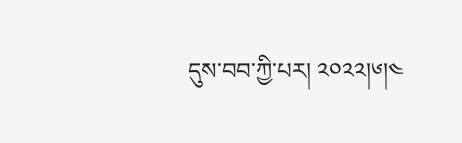དུས་བབ་ཀྱི་པར། ༢༠༢༢།༦།༤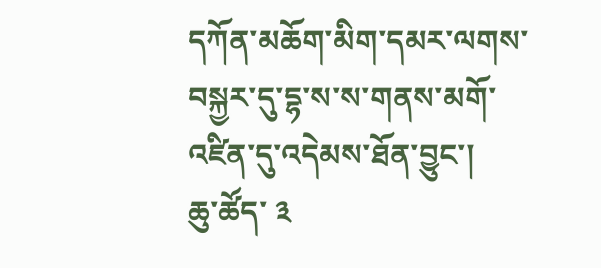དཀོན་མཆོག་མིག་དམར་ལགས་བསྐྱར་དུ་དྷ་ས་ས་གནས་མགོ་འཛིན་དུ་འདེམས་ཐོན་བྱུང་།
ཆུ་ཚོད་ ༣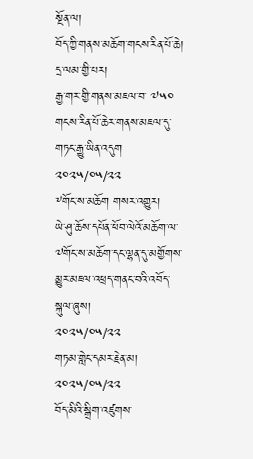སྔོན་ལ།
བོད་ཀྱི་གནས་མཆོག་གངས་རིན་པོ་ཆེ། དྲ་ལམ་གྱི་པར།
རྒྱ་གར་གྱི་གནས་མཇལ་བ་ ༧༥༠ གངས་རིན་པོ་ཆེར་གནས་མཇལ་དུ་གཏང་རྒྱུ་ཡིན་འདུག
༢༠༢༥/༠༥/༢༢
༸གོང་ས་མཆོག གསར་འགྱུར།
ཡེ་ཤུ་ཆོས་དཔོན་ཕོབ་ལེའོ་མཆོག་ལ་༧གོང་ས་མཆོག་དང་ལྷན་དུ་མགྱོགས་མྱུར་མཇལ་འཕྲད་གནང་བའི་འབོད་སྐུལ་ཞུས།
༢༠༢༥/༠༥/༢༢
གཏམ་གླེང་དམར་རྗེན་མ།
༢༠༢༥/༠༥/༢༢
བོད་མིའི་སྒྲིག་འཛུགས་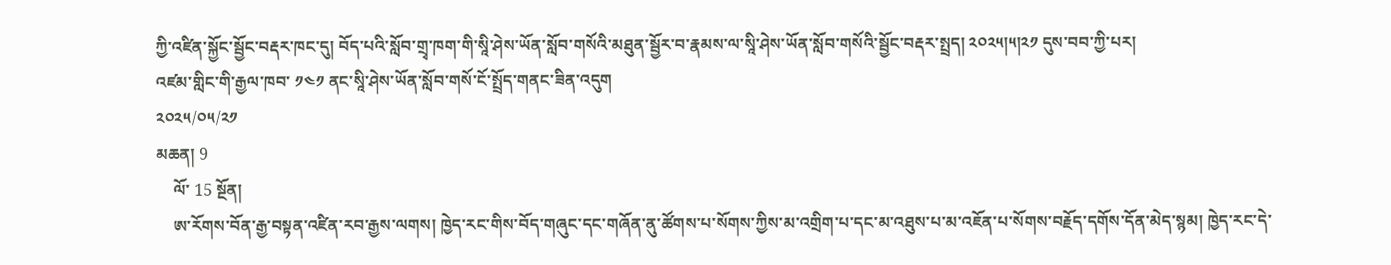ཀྱི་འཛིན་སྐྱོང་སྦྱོང་བརྡར་ཁང་དུ། བོད་པའི་སློབ་གྲྭ་ཁག་གི་སཱི་ཤེས་ཡོན་སློབ་གསོའི་མཐུན་སྦྱོར་བ་རྣམས་ལ་སཱི་ཤེས་ཡོན་སློབ་གསོའི་སྦྱོང་བརྡར་སྤྲད། ༢༠༢༥།༥།༢༡ དུས་བབ་ཀྱི་པར།
འཛམ་གླིང་གི་རྒྱལ་ཁབ་ ༡༤༡ ནང་སཱི་ཤེས་ཡོན་སློབ་གསོ་ངོ་སྤྲོད་གནང་ཟིན་འདུག
༢༠༢༥/༠༥/༢༡
མཆན། 9
    ལོ་ 15 སྔོན།
    ཨ་རོགས་བོན་རྒྱ་བསྟན་འཛིན་རབ་རྒྱས་ལགས། ཁྱེད་རང་གིས་བོད་གཞུང་དང་གཞོན་ནུ་ཚོགས་པ་སོགས་ཀྱིས་མ་འགྲིག་པ་དང་མ་འཐུས་པ་མ་འཇོན་པ་སོགས་བརྗོད་དགོས་དོན་མེད་སྙམ། ཁྱེད་རང་དེ་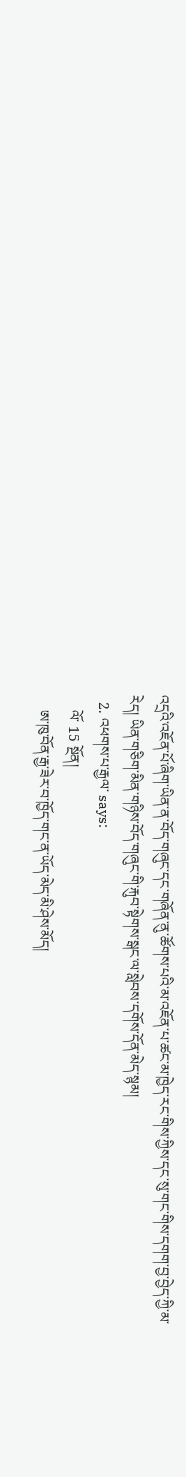འདྲའི་འཇོན་པོ་ཞིག་ཡིན་ན་བོད་གཞུང་དང་གཞོན་ནུ་ཚོགས་པའི་མ་འཇོན་པ་ཚང་མ་ཁྱེད་རང་གིས་ཀྱིས་དང་སུ་གང་གིས་དགག་བྱ་བྱེད་ཀྱི་མ་རེད། ཡིན་གཅིག་མིན་གཉིས་བོད་གཞུང་གི་རྐུབ་སྟེགས་སྒང་ལ་སླེབས་དགོས་དོན་མེད་སྙམ།
  2. འཕགས་པ་རྒྱལ་ says:
    ལོ་ 15 སྔོན།
    ཨ་ཁུ་བོན་རྒྱ་ཟེར་བ་ཁྱོད་གང་ན་ཡོད་མེད་མི་ཤེས་མོད།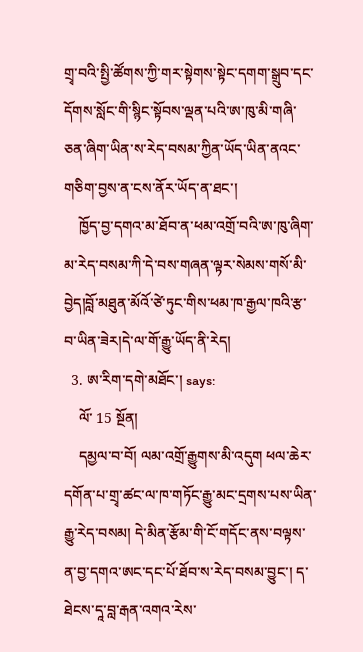གྲྭ་བའི་སྤྱི་ཚོགས་ཀྱི་གར་སྟེགས་སྟེང་དགག་སྒྲུབ་དང་དོགས་སློང་གི་སྙིང་སྟོབས་ལྡན་པའི་ཨ་ཁུ་མི་གཞི་ཅན་ཞིག་ཡིན་ས་རེད་བསམ་ཀྱིན་ཡོད་ཡིན་ནའང་གཅིག་བྱས་ན་ངས་ནོར་ཡོད་ན་ཐང་།
    ཁྱོད་བྱ་དགའ་མ་ཐོབ་ན་ཕམ་འགྲོ་བའི་ཨ་ཁུ་ཞིག་མ་རེད་བསམ་ཀི་དེ་བས་གཞན་ལྟར་སེམས་གསོ་མི་བྱེད།བློ་མཐུན་མོའོ་ཙེ་ཏུང་གིས་ཕམ་ཁ་རྒྱལ་ཁའི་རྩ་བ་ཡིན་ཟེར།དེ་ལ་གོ་རྒྱུ་ཡོད་ནི་རེད།
  3. ཨ་རིག་དགེ་མཐོང་། says:
    ལོ་ 15 སྔོན།
    དམྱལ་བ་བོ། ལམ་འགྲོ་རྒྱུགས་མི་འདུག ཕལ་ཆེར་དགོན་པ་གྲྭ་ཚང་ལ་ཁ་གཏོང་རྒྱུ་མང་དྲགས་པས་ཡིན་རྒྱུ་རེད་བསམ། དེ་མིན་རྩོམ་གི་ངོ་གདོང་ནས་བལྟས་ན་བྱ་དགའ་ཨང་དང་པོ་ཐོབ་ས་རེད་བསམ་བྱུང་། ད་ཐེངས་དཱ་བླ་རྒན་འགའ་རེས་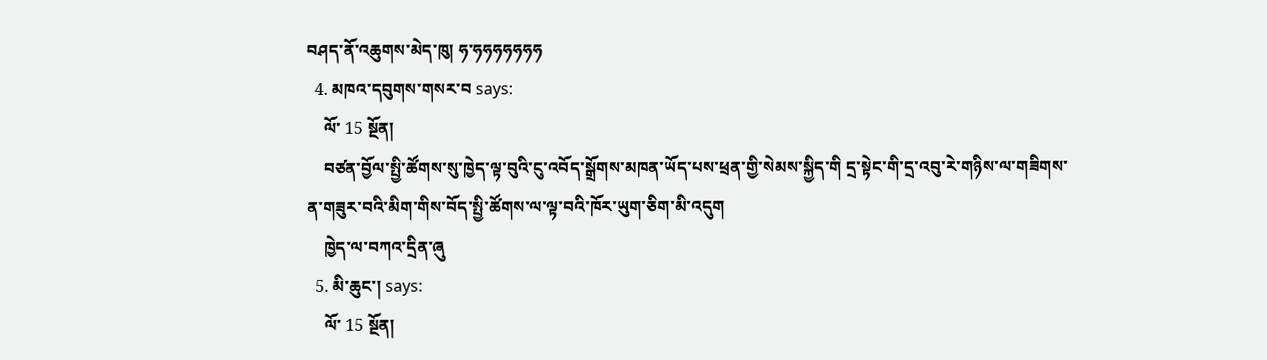བཤད་ནོ་འཆུགས་མེད་ཁུ། ཧ་ཧཧཧཧཧཧཧ
  4. མཁའ་དབུགས་གསར་བ says:
    ལོ་ 15 སྔོན།
    བཙན་བྱོལ་སྤྱི་ཚོགས་སུ་ཁྱེད་ལྟ་བུའི་ངུ་འབོད་སྒྲོགས་མཁན་ཡོད་པས་ཕྲན་གྱི་སེམས་སྐྱིད་གི དྲ་སྟེང་གི་དྲ་འབུ་རེ་གཉིས་ལ་གཟིགས་ན་གཟུར་བའི་མིག་གིས་བོད་སྤྱི་ཚོགས་ལ་ལྟ་བའི་ཁོར་ཡུག་ཅིག་མི་འདུག
    ཁྱེད་ལ་བཀའ་དྲིན་ཞུ
  5. མི་ཆུང་། says:
    ལོ་ 15 སྔོན།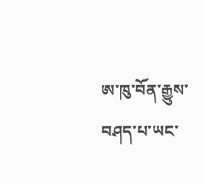ཨ་ཁུ་བོན་རྒྱུས་བཤད་པ་ཡང་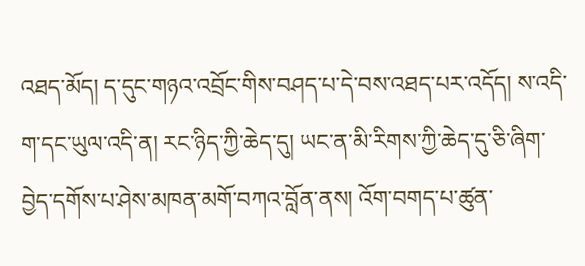འཐད་མོད། ད་དུང་གཉའ་འབྲོང་གིས་བཤད་པ་དེ་བས་འཐད་པར་འདོད། ས་འདི་ག་དང་ཡུལ་འདི་ན། རང་ཉིད་ཀྱི་ཆེད་དུ། ཡང་ན་མི་རིགས་ཀྱི་ཆེད་དུ་ཅི་ཞིག་བྱེད་དགོས་པ་ཤེས་མཁན་མགོ་བཀའ་བློན་ནས། འོག་བགད་པ་ཚུན་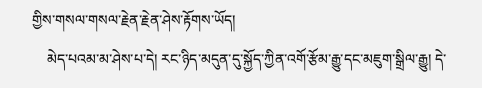གྱིས་གསལ་གསལ་རྗེན་རྗེན་ཤེས་རྟོགས་ཡོད།
    མེད་པའམ་མ་ཤེས་པ་དེ། རང་ཉིད་མདུན་དུ་སྐྱོད་ཀྱིན་འགོ་རྩོམ་རྒྱུ་དང་མཇུག་སྒྲིལ་རྒྱུ། དེ་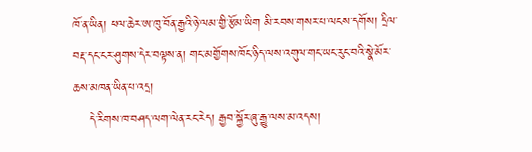ཁོ་ན་ཡིན། ཕལ་ཆེར་ཨ་ཁུ་བོན་རྒྱའི་ཉེ་ལམ་གྱི་རྩོམ་ཡིག མི་རབས་གསར་པ་ལངས་དགོས། དྲིལ་བརྡ་དང་ངར་ཤུགས་དེར་བལྟས་ན། གང་མགྱོགས་ཁོང་ཉིད་ལས་འགུལ་གང་ཡང་རུང་བའི་སྣེ་མོར་ཆས་མཁན་ཡིན་པ་འདྲ།
    དེ་རིགས་ཁ་བཤད་ལག་ལེན་རང་རེད། རྒྱབ་སྐྱོར་ཞུ་རྒྱུ་ལས་མ་འདས།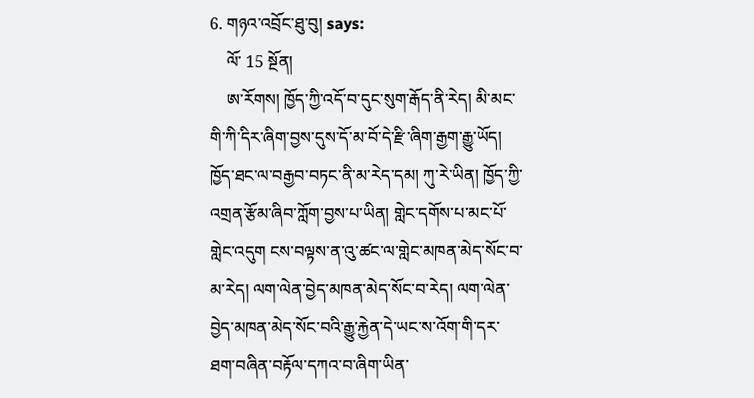6. གཉའ་འབྲོང་ཐུ་བུ། says:
    ལོ་ 15 སྔོན།
    ཨ་རོགས། ཁྱོད་ཀྱི་འདོ་བ་དུང་སུག་རྒོད་ནི་རེད། མི་མང་གི་ཀི་དིར་ཞིག་བྱས་དུས་དོ་མ་བོ་དེ་རྫི་ཞིག་རྒྱག་རྒྱུ་ཡོད། ཁྱོད་ཐང་ལ་བརྒྱབ་བཏང་ནི་མ་རེད་དམ། ཀུ་རེ་ཡིན། ཁྱོད་ཀྱི་འགྲན་རྩོམ་ཞིབ་ཀློག་བྱས་པ་ཡིན། གླེང་དགོས་པ་མང་པོ་གླེང་འདུག ངས་བལྟས་ན་འུ་ཚང་ལ་གླེང་མཁན་མེད་སོང་བ་མ་རེད། ལག་ལེན་བྱེད་མཁན་མེད་སོང་བ་རེད། ལག་ལེན་བྱེད་མཁན་མེད་སོང་བའི་རྒྱུ་རྐྱེན་དེ་ཡང་ས་འོག་གི་དར་ཐག་བཞིན་བརྟོལ་དཀའ་བ་ཞིག་ཡིན་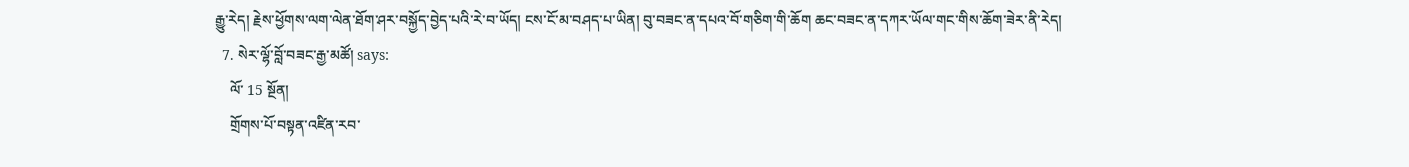རྒྱུ་རེད། རྗེས་ཕྱོགས་ལག་ལེན་ཐོག་ཤར་བསྐྱོད་བྱེད་པའི་རེ་བ་ཡོད། ངས་ངོ་མ་བཤད་པ་ཡིན། བུ་བཟང་ན་དཔའ་བོ་གཅིག་གི་ཆོག ཆང་བཟང་ན་དཀར་ཡོལ་གང་གིས་ཆོག་ཟེར་ནི་རེད།
  7. སེར་ལྷོ་བློ་བཟང་རྒྱ་མཚོ། says:
    ལོ་ 15 སྔོན།
    གྲོགས་པོ་བསྟན་འཛིན་རབ་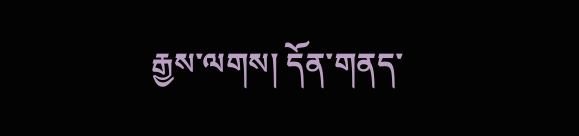རྒྱས་ལགས། དོན་གནད་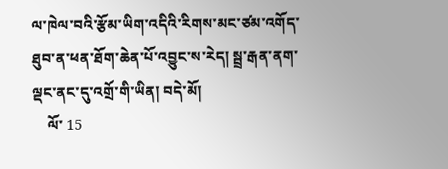ལ་ཁེལ་བའི་རྩོམ་ཡིག་འདིའི་རིགས་མང་ཙམ་འགོད་ཐུབ་ན་ཕན་ཐོག་ཆེན་པོ་འབྱུང་ས་རེད། སྦྲ་རྒན་ནག་ལྡང་ནང་དུ་འགྲོ་གི་ཡིན། བདེ་མོ།
    ལོ་ 15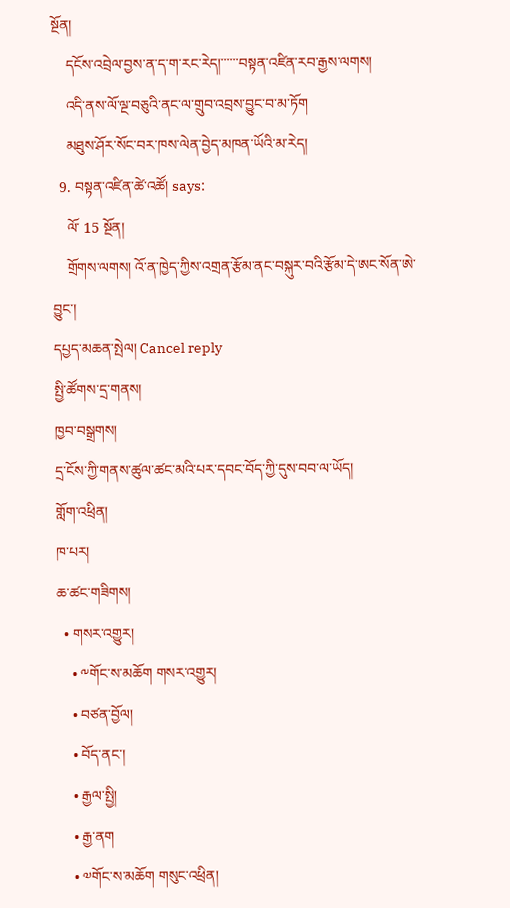སྔོན།
    དངོས་འབྲེལ་བྱས་ན་ད་ག་རང་རེད།་་་་་་བསྟན་འཛིན་རབ་རྒྱས་ལགས།
    འདི་ནས་ལོ་ལྔ་བཅུའི་ནང་ལ་གྲུབ་འབྲས་བྱུང་བ་མ་ཏོག
    མཐུས་ཤོར་སོང་བར་ཁས་ལེན་བྱེད་མཁན་ཡོའི་མ་རེད།
  9. བསྟན་འཛིན་ཚེ་འཚོ། says:
    ལོ་ 15 སྔོན།
    གྲོགས་ལགས། འོ་ན་ཁྱེད་ཀྱིས་འགྲན་རྩོམ་ནང་བསྐུར་བའི་རྩོམ་དེ་ཨང་སོན་ཨེ་བྱུང་།
དཔྱད་མཆན་སྤེལ། Cancel reply
སྤྱི་ཚོགས་དྲ་གནས།
ཁྱབ་བསྒྲགས།
དྲ་ངོས་ཀྱི་གནས་ཚུལ་ཚང་མའི་པར་དབང་བོད་ཀྱི་དུས་བབ་ལ་ཡོད།
གློག་འཕྲིན།
ཁ་པར།
ཆ་ཚང་གཟིགས།
  • གསར་འགྱུར།
    • ༸གོང་ས་མཆོག གསར་འགྱུར།
    • བཙན་བྱོལ།
    • བོད་ནང་།
    • རྒྱལ་སྤྱི།
    • རྒྱ་ནག
    • ༧གོང་ས་མཆོག གསུང་འཕྲིན།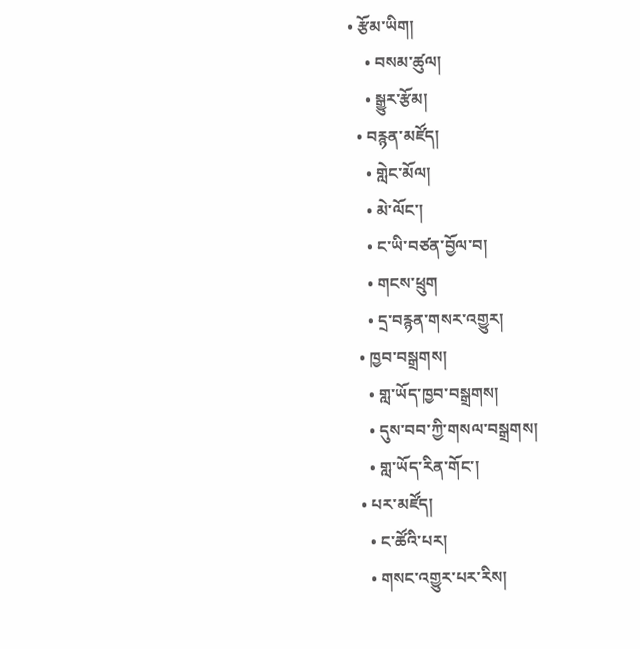• རྩོམ་ཡིག།
    • བསམ་ཚུལ།
    • སྒྱུར་རྩོམ།
  • བརྙན་མཛོད།
    • གླེང་མོལ།
    • མེ་ལོང་།
    • ང་ཡི་བཙན་བྱོལ་བ།
    • གངས་ཕྲུག
    • དྲ་བརྙན་གསར་འགྱུར།
  • ཁྱབ་བསྒྲགས།
    • གླ་ཡོད་ཁྱབ་བསྒྲགས།
    • དུས་བབ་ཀྱི་གསལ་བསྒྲགས།
    • གླ་ཡོད་རིན་གོང་།
  • པར་མཛོད།
    • ང་ཚོའི་པར།
    • གསང་འགྱུར་པར་རིས།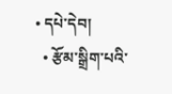• དཔེ་དེབ།
  • རྩོམ་སྒྲིག་པའི་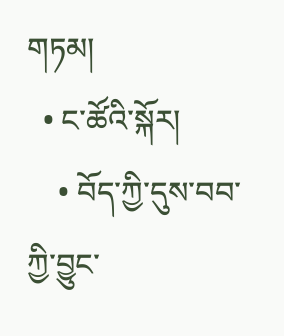གཏམ།
  • ང་ཚོའི་སྐོར།
    • བོད་ཀྱི་དུས་བབ་ཀྱི་བྱུང་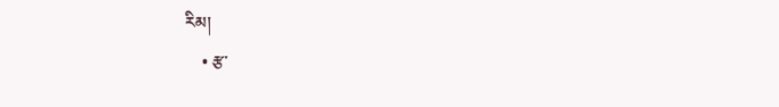རིམ།
    • རྩ་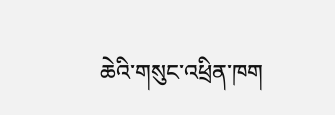ཆེའི་གསུང་འཕྲིན་ཁག